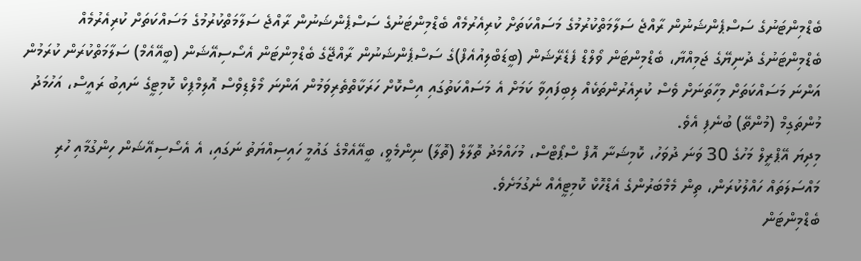ބެޑްމިންޓަނުގެ ސަސްޕެންޝަނުން ރާއްޖެ ސަލާމަތްކުރުމުގެ މަސައްކަތަށް ކުރިއެރުމެއް ބެޑްމިންޓަނުގެ ސަސްޕެންޝަނުން ރާއްޖެ ސަލާމަތްކުރުމުގެ މަސައްކަތަށް ކުރިއެރުމެއް
ބެޑްމިންޓަނުގެ ދުނިޔޭގެ ޖަމިއްޔާ، ބެޑްމިންޓަން ވޯލްޑް ފެޑެރޭޝަން (ބީޑަބްލިއުއެފް)ގެ ސަސްޕެންޝަނުން ރާއްޖޭގެ ބެޑްމިންޓަން އެސޯސިއޭޝަން (ބީއޭއެމް) ސަލާމަތްކުރަން ކުރަމުން އަންނަ މަސައްކަތަށް މިހާތަނަށް ވެސް ކުރިއެރުންތަކެއް ލިބިފައިވާ ކަމަށް އެ މަސައްކަތުގައި އިސްކޮށް ހަރަކާތްތެރިވަމުން އަންނަ މޯލްޑިވްސް އޮލިމްޕިކް ކޮމިޓީގެ ނައިބު ރައީސް، އަހުމަދު މުންތަގިމް (މުންތޭ) ބުނެފި އެވެ.
މިދިޔަ އޭޕްރީލް މަހުގެ 30 ވަނަ ދުވަހު، ކޮމިޝަނާ އޮފް ސްޕޯޓްސް، މުހައްމަދު ތޮލާލް (ތޮލާ) ނިންމެވީ، ބީއޭއެމްގެ ގައުމީ ހައިސިއްޔަތު ނަގައި، އެ އެސޯސިއޭޝަން ހިންގުމާއި ހުރި މައްސަލަތައް ހައްލުކުރަން، ތިން މެމްބަރުންގެ އެޑްހޮކް ކޮމިޓީއެއް ނެގުމަށެވެ.
ބެޑްމިންޓަން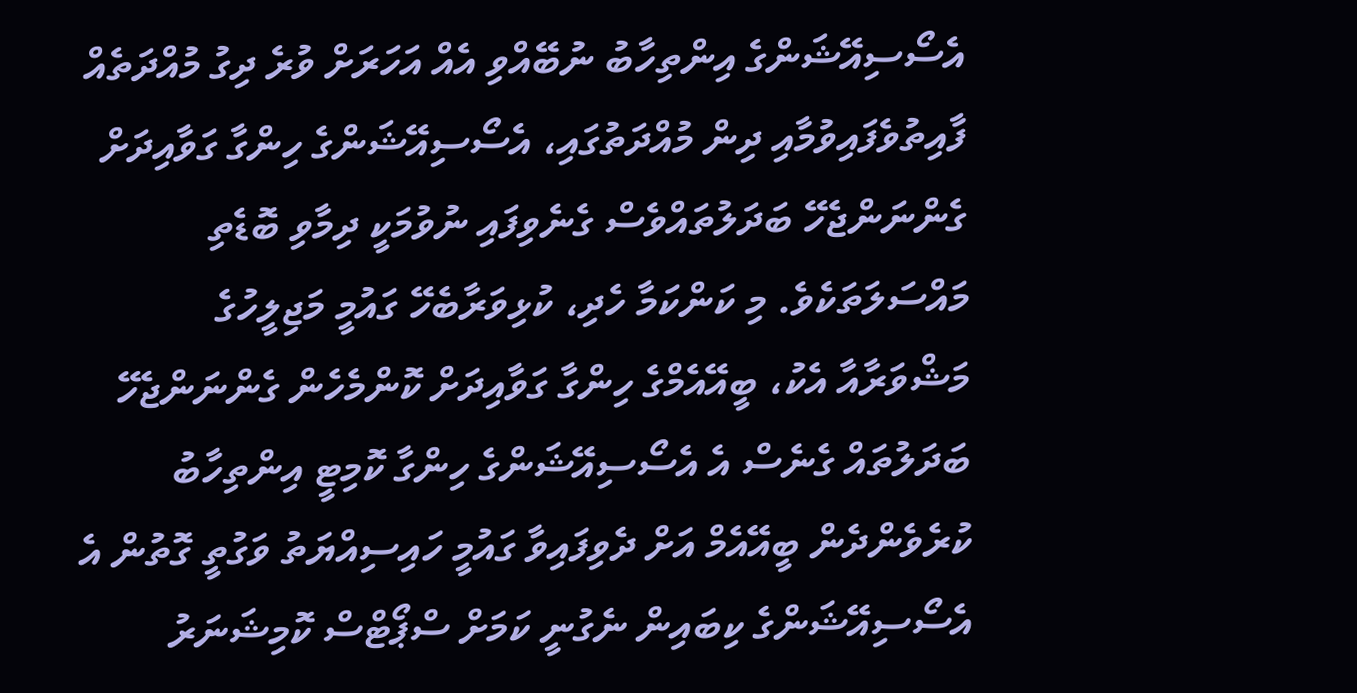އެސޯސިއޭޝަންގެ އިންތިހާބު ނުބޭއްވި އެއް އަހަރަށް ވުރެ ދިގު މުއްދަތެއް ފާއިތުވެފައިވުމާއި ދިން މުއްދަތުގައި، އެސޯސިއޭޝަންގެ ހިންގާ ގަވާއިދަށް ގެންނަންޖެހޭ ބަދަލުތައްވެސް ގެނެވިފައި ނުވުމަކީ ދިމާވި ބޮޑެތި މައްސަލަތަކެވެ. މި ކަންކަމާ ހެދި، ކުޅިވަރާބެހޭ ގައުމީ މަޖިލީހުގެ މަޝްވަރާއާ އެކު، ބީއޭއެމްގެ ހިންގާ ގަވާއިދަށް ކޮންމެހެން ގެންނަންޖެހޭ ބަދަލުތައް ގެނެސް އެ އެސޯސިއޭޝަންގެ ހިންގާ ކޮމިޓީ އިންތިހާބު ކުރެވެންދެން ބީއޭއެމް އަށް ދެވިފައިވާ ގައުމީ ހައިސިއްޔަތު ވަގުތީ ގޮތުން އެ އެސޯސިއޭޝަންގެ ކިބައިން ނެގުނީ ކަމަށް ސްޕޯޓްސް ކޮމިޝަނަރު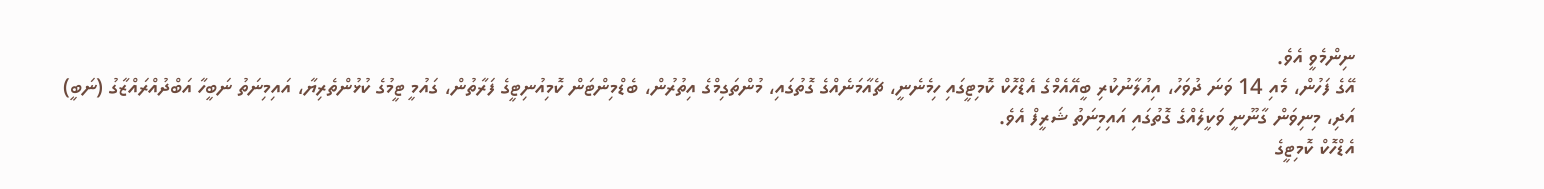ނިންމެވީ އެވެ.
އޭގެ ފަހުން، މެއި 14 ވަނަ ދުވަހު، އިއުލާނުކުރި ބީއޭއެމްގެ އެޑްހޮކް ކޮމިޓީގައި ހިމެނެނީ، ޗެއާމަނެއްގެ ގޮތުގައި، މުންތަގިމްގެ އިތުރުން، ބެޑްމިންޓަން ކޮމިއުނިޓީގެ ފަރާތުން، ގައުމީ ޓީމުގެ ކުޅުންތެރިޔާ، އައިމިނަތު ނަބީހާ އަބްދުއްރައްޒާގު (ނަބީ) އަދި، މިނިވަން ގާނޫނީ ވަކީލެއްގެ ގޮތުގައި އައިމިނަތު ޝަރީފް އެވެ.
އެޑްހޮކް ކޮމިޓީގެ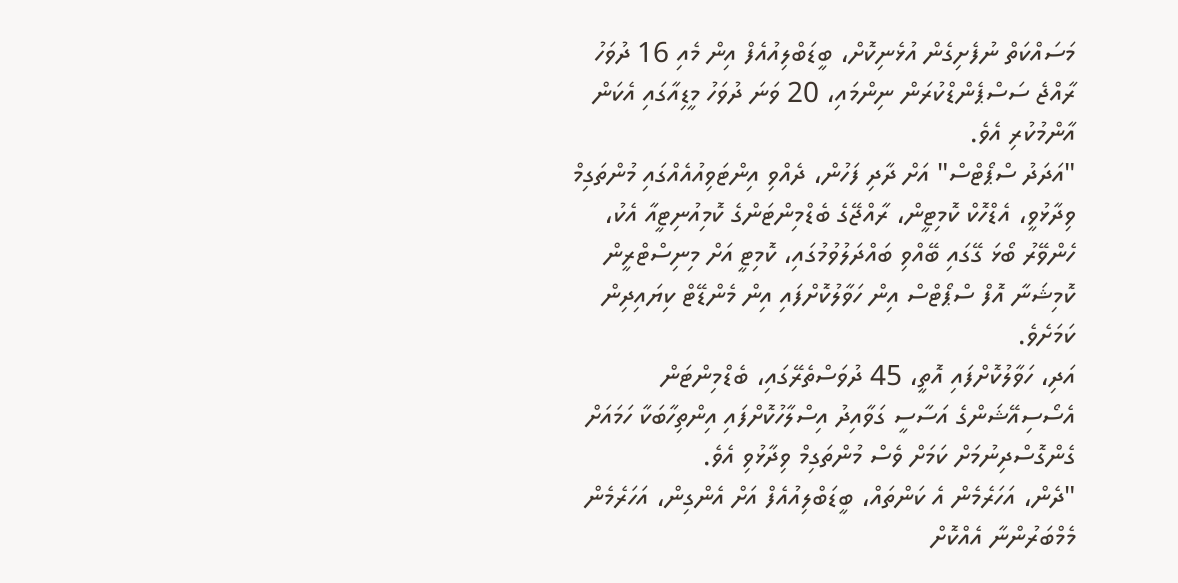މަސައްކަތް ނުފެށިގެން އުޅެނިކޮށް، ބީޑަބްލިއުއެފް އިން މެއި 16 ދުވަހު ރާއްޖެ ސަސްޕެންޑްކުރަން ނިންމައި، 20 ވަނަ ދުވަހު މީޑިއާގައި އެކަން އާންމުކުރި އެވެ.
"އަދަދު ސްޕޯޓްސް" އަށް ދާދި ފަހުން، ދެއްވި އިންޓަވިއުއެއްގައި މުންތަގިމް ވިދާޅުވީ، އެޑްހޮކް ކޮމިޓީން، ރާއްޖޭގެ ބެޑްމިންޓަންގެ ކޮމިއުނިޓީއާ އެކު، ހެންވޭރު ބޯޅަ ގޭގައި ބޭއްވި ބައްދަލުވުމުގައި، ކޮމިޓީ އަށް މިނިސްޓްރީން ކޮމިޝަނާ އޮފް ސްޕޯޓްސް އިން ހަވާލުކޮށްފައި އިން މެންޑޭޓް ކިޔައިދިން ކަމަށެވެ.
އަދި، ހަވާލުކޮށްފައި އޮތީ، 45 ދުވަސްތެރޭގައި، ބެޑްމިންޓަން އެސޯސިއޭޝަންގެ އަސާސީ ގަވާއިދު އިސްލާހުކޮށްފައި އިންތިހާބަކާ ހަމައަށް ގެންގޮސްދިނުމަށް ކަމަށް ވެސް މުންތަގިމް ވިދާޅުވި އެވެ.
"ދެން، އަހަރެމެން އެ ކަންތައް، ބީޑަބްލިއުއެފް އަށް އެންގިން، އަހަރެމެން މެމްބަރުންނާ އެއްކޮށް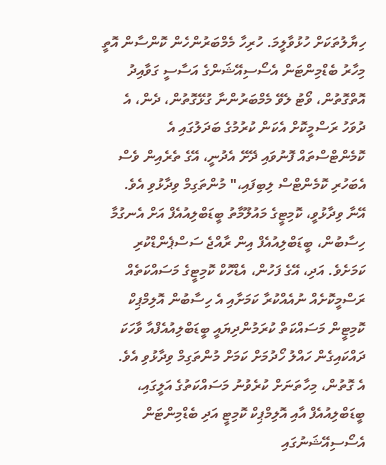ހިޔާލުތަކަށް ހުޅުވާލީމަ. ހުރިހާ މެމްބަރުންހެން ކޮންސާން އޮތީ މިހާރު ބެޑްމިންޓަން އެސޯސިއޭޝަންގެ އަސާސީ ގަވާއިދު އޮތްގޮތުން، ވޯޓު ލެވޭ މެމްބަރުންނާ ގުޅޭގޮތުން، ދެން، އެ ދުވަހު ރަސްމީކޮށް އެކަން ކުރުމުގެ ބަދަލުގައި އެ ކޮމެންޓްސްތައް ފޮނުވައި ދޭށޭ އެދުނީ، އޭގެ ތެރެއިން ވެސް އެބަހުރި ކޮމެންޓްސް ލިބިފައި،" މުންތަގިމް ވިދާޅުވި އެވެ.
އޭނާ ވިދާޅުވީ، ކޮމިޓީގެ މައުލޫމާތު ބީޑަބްލިއުއެފް އަށް އެނގުމާ ހިސާބުން، ބީޑަބްލިއުއެފް އިން ރާއްޖެ ސަސްޕެންޑްކުރި ކަމަށެވެ. އަދި، އޭގެ ފަހުން، އެޑްހޮކް ކޮމިޓީގެ މަސައްކަތެއް ރަސްމީކޮށެއް ނުއެއްކުރާ ކަމަށާއި އެ ހިސާބުން އޮލިމްޕިކް ކޮމިޓީން މަސައްކަތް ކުރަމުންދިޔައީ ބީޑަބްލިއުއެފްއާ ވާހަކަ ދައްކައިގެން ހައްލު ހޯދުމަށް ކަމަށް މުންތަގިމް ވިދާޅުވި އެވެ.
އެ ގޮތުން، މިހާތަނަށް ކުރެވުނު މަސައްކަތުގެ އަލީގައި، ބީޑަބްލިއުއެފް އާއި އޮލިމްޕިކް ކޮމިޓީ އަދި ބެޑްމިންޓަން އެސޯސިއޭޝަނުގައި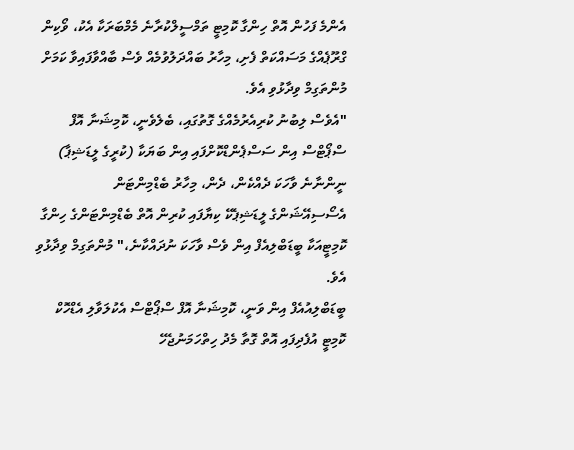އެންމެ ފަހުން އޮތް ހިންގާ ކޮމިޓީ ތަމްސީލްކުރާނެ މެމްބަރަކާ އެކު، ވޯކިން ގްރޫޕެއްގެ މަސައްކަތް ފެށި، މިހާރު ބައްދަލުވުމެއް ވެސް ބާއްވާފައިވާ ކަމަށް މުންތަގިމް ވިދާޅުވި އެވެ.
"އެވެސް ލިބުނު ކުރިއެރުމެއްގެ ގޮތުގައި، ބެލެވެނީ، ކޮމިޝަނާ އޮފް ސްޕޯޓްސް އިން ސަސްޕެންޑްކޮށްފައި އިން ބަޔަކާ (ކުރީގެ ލީޑަޝިޕާ) ނީންނާނެ ވާހަކަ ދެއްކެން، ދެން، މިހާރު ބެޑްމިންޓަން އެސޯސިއޭޝަންގެ ލީޑަޝިޕެކޭ ކިޔާފައި ކުރިން އޮތް ބެޑްމިންޓަންގެ ހިންގާ ކޮމިޓީއަކާ ބީޑަބްލިއެފް އިން ވެސް ވާހަކަ ނުދައްކާނެ،" މުންތަގިމް ވިދާޅުވި އެވެ.
ބީޑަބްލިއުއެފް އިން ވަނީ، ކޮމިޝަނާ އޮފް ސްޕޯޓްސް އެކުލަވާލި އެޑްހޮކް ކޮމިޓީ އުފެދިފައި އޮތް ގޮތާ މެދު ހިތްހަމަނުޖެހޭ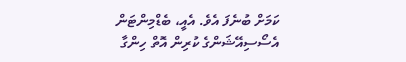ކަމަށް ބުނެފަ އެވެ. އެއީ، ބެޑްމިންޓަން އެސޯސިއޭޝަންގެ ކުރިން އޮތް ހިންގާ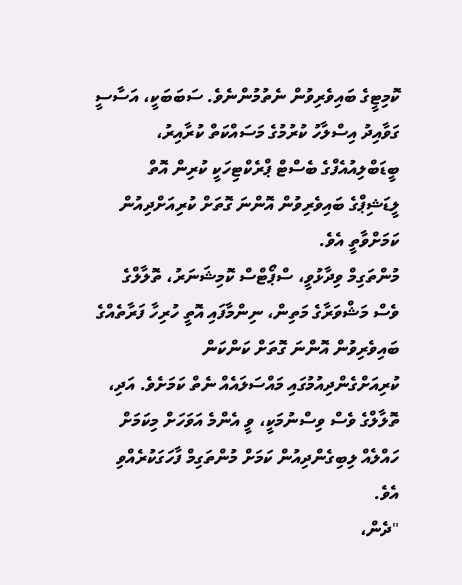ކޮމިޓީގެ ބައިވެރިވުން ނެތުމުންނެވެ. ސަބަބަކީ، އަސާސީ ގަވާއިދު އިސްލާހު ކުރުމުގެ މަސައްކަތް ކުރާއިރު، ބީޑަބްލިއުއެފްގެ ބެސްޓް ޕްރެކްޓިހަކީ ކުރިން އޮތް ލީޑަޝިޕްގެ ބައިވެރިވުން އޮންނަ ގޮތަށް ކުރިއަށްދިއުން ކަމަށްވާތީ އެވެ.
މުންތަގިމް ވިދާޅުވީ، ސްޕޯޓްސް ކޮމިޝަނަރު، ތޮލާލްގެ ވެސް މަޝްވަރާގެ މަތިން، ނިންމާފައި އޮތީ ހުރިހާ ފަރާތެއްގެ ބައިވެރިވުން އޮންނަ ގޮތަށް ކަންކަން ކުރިއަށްގެންދިއުމުގައި މައްސަލައެއް ނެތް ކަމަށެވެ. އަދި، ތޮލާލްގެ ވެސް ވިސްނުމަކީ، ވީ އެންމެ އަވަހަށް މިކަމަށް ހައްލެއް ލިބިގެންދިއުން ކަމަށް މުންތަގިމް ފާހަގަކުރެއްވި އެވެ.
"ދެން،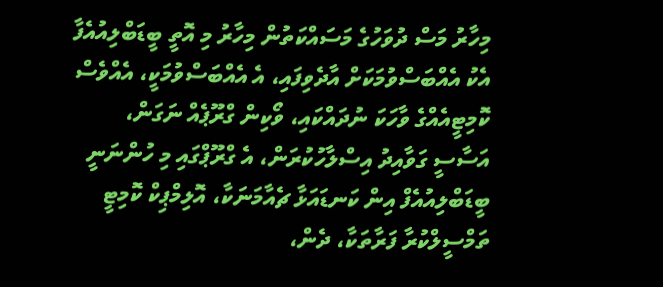މިހާރު މަސް ދުވަހުގެ މަސައްކަތުން މިހާރު މި އޮތީ ބީޑަބްލިއުއެފާ އެކު އެއްބަސްވުމަކަށް އާދެވިފައި، އެ އެއްބަސްވުމަކީ، އެއްވެސް ކޮމިޓީއެއްގެ ވާހަކަ ނުދައްކައި، ވޯކިން ގްރޫޕެއް ނަގަން، އަސާސީ ގަވާއިދު އިސްލާހުކުރަން، އެ ގްރޫޕްގައި މި ހުންނަނީ ބީޑަބްލިއުއެފް އިން ކަނޑައަޅާ ޗެއާމަނަކާ، އޮލިމްޕިކް ކޮމިޓީ ތަމްސީލްކުރާ ފަރާތަކާ، ދެން،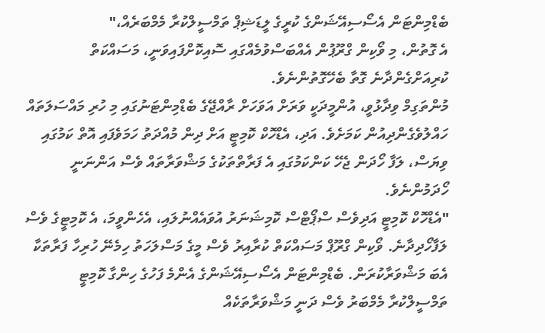ބެޑްމިންޓަން އެސޯސިއޭޝަންގެ ކުރީގެ ލީޑަޝިޕް ތަމްސީލްކުރާ މެމްބަރެއް،"
އެ ގޮތުން، މި ވޯކިން ގްރޫޕުން އެއްބަސްވުމެއްގައި ސޮއިކޮށްފައިވަނީ، މަސައްކަތް ކުރިއަށްގެންދާނެ ގޮތާ ބެހޭގޮތުންނެވެ.
މުންތަގިމް ވިދާޅުވީ، އުންމީދަކީ ވަރަށް އަވަހަށް ރާއްޖޭގެ ބެޑްމިންޓަނުގައި މި ހުރި މައްސަލަތައް ހައްލުވެގެންދިއުން ކަމަށެވެ. އަދި، އެޑްހޮކް ކޮމިޓީ އަށް ދިން މުއްދަތު ހަމަވެފައި އޮތް ކަމުގައި ވިޔަސް، ލަފާ ހޯދަން ޖެހޭ ކަންކަމުގައި އެ ފަރާތްތަކުގެ މަޝްވަރާތައް ވެސް އަންނަނީ ހޯދަމުންނެވެ.
"އެޑްހޮކް ކޮމިޓީ އަދިވެސް ސްޕޯޓްސް ކޮމިޝަނަރު އުވައެއްނުލައި، އެހެންވީމަ، އެ ކޮމިޓީގެ ވެސް ލަފާހޯދިދާނެ. ވޯކިން ގްރޫޕް މަސައްކަތް ކުރާއިރު ވެސް މީގެ މަސްލަހަތު ހިމެނޭ ހުރިހާ ފަރާތަކާ އެބަ މަޝްވަރާކުރަން. ބެޑްމިންޓަން އެސޯސިއޭޝަންގެ އެންމެ ފަހުގެ ހިންގާ ކޮމިޓީ ތަމްސީލްކުރާ މެމްބަރު ވެސް ދަނީ މަޝްވަރާތަކެއް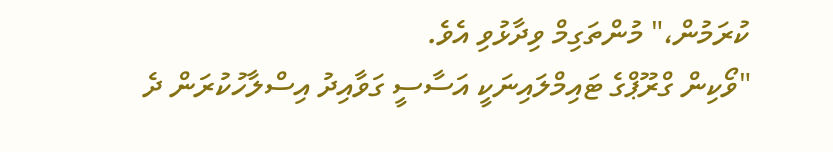ކުރަމުން،" މުންތަގިމް ވިދާޅުވި އެވެ.
"ވޯކިން ގްރޫޕްގެ ޓައިމްލައިނަކީ އަސާސީ ގަވާއިދު އިސްލާހުކުރަން ދެ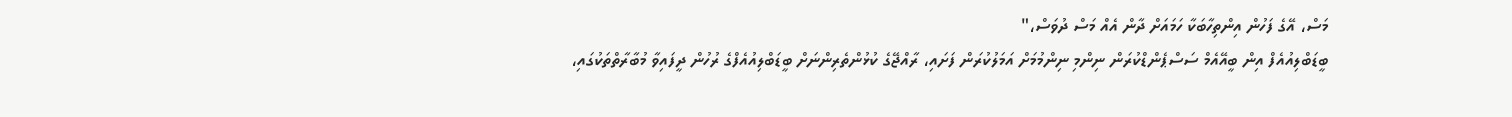މަސް، އޭގެ ފަހުން އިންތިހާބަކާ ހަމައަށް ދާން އެއް މަސް ދުވަސް،"
ބީޑަބްލިއުއެފް އިން ބީއޭއެމް ސަސްޕެންޑްކުރަން ނިންމި ނިންމުމަށް އަމަލުކުރަން ފަށައި، ރާއްޖޭގެ ކުޅުންތެރިންނަށް ބީޑަބްލިއުއެފްގެ ރުހުން ދީފައިވާ މުބާރާތްތަކުގައި،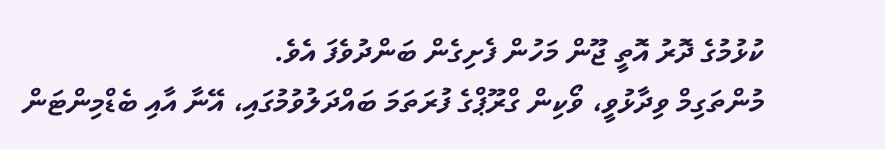ކުޅުމުގެ ދޮރު އޮތީ ޖޫން މަހުން ފެށިގެން ބަންދުވެފަ އެވެ.
މުންތަގިމް ވިދާޅުވީ، ވޯކިން ގްރޫޕްގެ ފުރަތަމަ ބައްދަލުވުމުގައި، އޭނާ އާއި ބެޑްމިންޓަން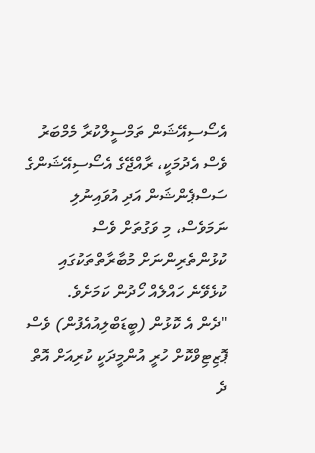އެސޯސިއޭޝަން ތަމްސީލްކުރާ މެމްބަރު ވެސް އެދުމަކީ، ރާއްޖޭގެ އެސޯސިއޭޝަންގެ ސަސްޕެންޝަން އަދި އުވައިނުލި ނަމަވެސް، މި ވަގުތަށް ވެސް ކުޅުންތެރިންނަށް މުބާރާތްތަކުގައި ކުޅެވޭނެ ހައްލެއް ހޯދުން ކަމަށެވެ.
"ދެން އެ ކޮޅުން (ބީޑަބްލިއުއެފުން) ވެސް ޕޮޒިޓިވްކޮށް ހުރީ އުންމީދަކީ ކުރިއަށް އޮތް ދެ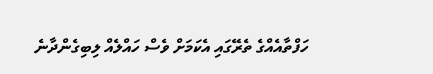ހަފްތާއެއްގެ ތެރޭގައި އެކަމަށް ވެސް ހައްލެއް ލިބިގެންދާނެ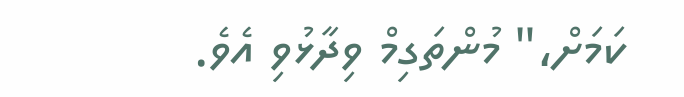ކަމަށް،" މުންތަގިމް ވިދާޅުވި އެވެ.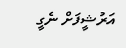އަރުޝީފަށް ނެގީ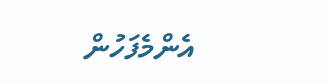އެންމެފަހުން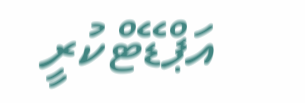އަޕްޑޭޓްކުރީ